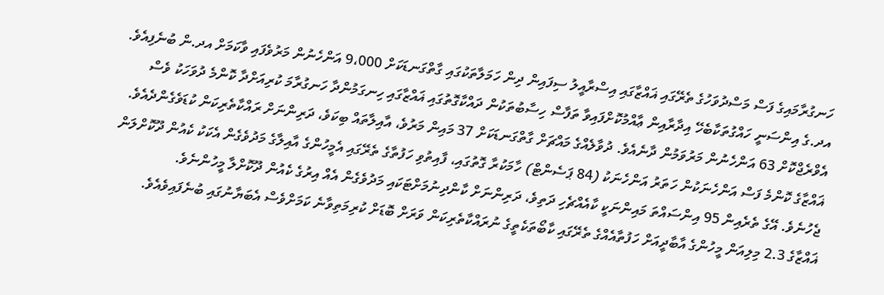ހަނގުރާމައިގެ ފަސް މަސްދުވަހުގެ ތެރޭގައި ޣައްޒާގައި އިސްރާއީލު ސިފައިން ދިން ހަމަލާތަކުގައި ގާތްގަނޑަކަށް 9،000 އަންހެނުން މަރުވެފައި ވާކަމަށް އދ.ން ބުނެފިއެވެ.
އދ.ގެ އިންސަނީ ހައްގުތަކާބެހޭ އިދާރާއިން ޢާއްމުކޮށްފައިވާ ތަފާސް ހިސާބުތަކުން ދައްކާގޮތުގައި ޣައްޒާގައި ހިނގަމުންދާ ހަނގުރާމަ ކުރިއަށްދާ ކޮންމެ ދުވަހަކު ވެސް އެވްރެޖްކޮށް 63 އަންހެނުން މަރުވަމުން ދާނެއެވެ. ދުވާލެއްގެ މައްޗަށް ގާތްގަނޑަކަށް 37 މައިން މަރުވެ، އާއިލާތައް ބިކަވެ، ދަރިންނަށް ރައްކާތެރިކަން ކުޑަވެގެންދެއެވެ.
ޣައްޒާގެ ކޮންމެ ފަސް އަންހެނަކުން ހަތަރު އަންހެނަކު (84 ޕަސެންޓް) ހާމަކުރާ ގޮތުގައި، ފާއިތުވި ހަފުތާގެ ތެރޭގައި އެމީހުންގެ އާއިލާގެ މަދުވެގެން އެކަކު ކެއުން ދޫކޮށްލަން ޖެހުނެވެ. އޭގެ ތެރެއިން 95 އިންސައްތަ މައިންނަކީ ކާއެއްޗެހި ދަތިވެ، ދަރިންނަށް ކާންދިނުމަށްޓަކައި މަދުވެގެން އެއް އިރުގެ ކެއުން ދޫކޮށްލާ މީހުންނެވެ.
ޣައްޒާގެ 2.3 މިލިއަން މީހުންގެ އާބާދީއަށް ހަފުތާއެއްގެ ތެރޭގައި ކާބޯތަކެތީގެ ނުރައްކާތެރިކަން ވަރަށް ބޮޑަށް ކުރިމަތިވާނެ ކަމަށްވެސް އެބަޔާނުގައި ބުނެފައިވެއެވެ.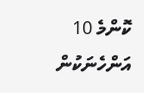ކޮންމެ 10 އަންހެނަކުން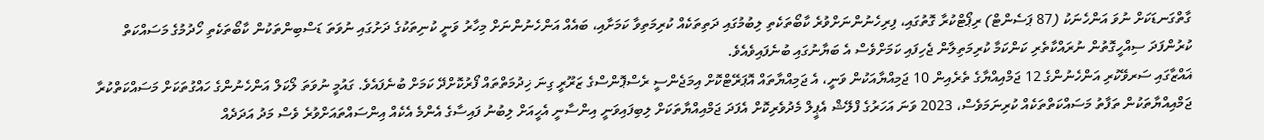ގާތްގަނޑަކަށް ނުވަ އަންހެނަކު (87 ޕަސެންޓް) ރިޕޯޓްކުރާ ގޮތުގައި، ފިރިހެނުންނަށްވުރެ ކާބޯތަކެތި ލިބުމުގައި ދަތިތަކެއް ކުރިމަތިވާ ކަމަށާއި، ބައެއް އަންހެނުންނަށް މިހާރު ވަނީ ކުނިތަކުގެ ދަށުގައި ނުވަތަ ޑަސްބިންތަކުން ކާބޯތަކެތި ހޯދުމުގެ މަސައްކަތް ކުރުންފަދަ ސިއްހީގޮތުން ނުރައްކާތެރި ކަންކަމާ ކުރިމަތިލާން ޖެހިފައި ކަމަށްވެސް އެ ބަޔާނުގައި ބުނެފައިވެއެވެ.
ޣައްޒާގައި ސަރވޭކުރި އަންހެނުންގެ 12 ޖަމްއިއްޔާގެ ތެރެއިން 10 ޖަމިއްޔާއަކުން ވަނީ، އެ ޖަމިއްޔާތައް އޮޕަރޭޓްކޮށް އިމަޖެންސީ ރެސްޕޮންސްގެ ޒަރޫރީ ގިނަ ޚިދުމަތްތައް ފޯރުކޮށްދޭ ކަމަށް ބުނެފައެވެ. ގައުމީ ނުވަތަ ލޯކަލް އަންހެނުންގެ ހައްގުތަކަށް މަސައްކަތްކުރާ ޖަމްއިއްޔާތަކުން ތަފާތު މަސައްކަތްތަކެއް ކުރިނަމަވެސް، 2023 ވަނަ އަހަރުގެ ފްލޭޝް އެޕީލް މެދުވެރިކޮށް އެފަދަ ޖަމްއިއްޔާތަކަށް ލިބިފައިވަނީ އިންސާނީ އެހީއަށް ލިބުނު ފައިސާގެ އެންމެ އެކެއް އިންސައްތައަށްވުރެ ވެސް މަދު އަދަދެއް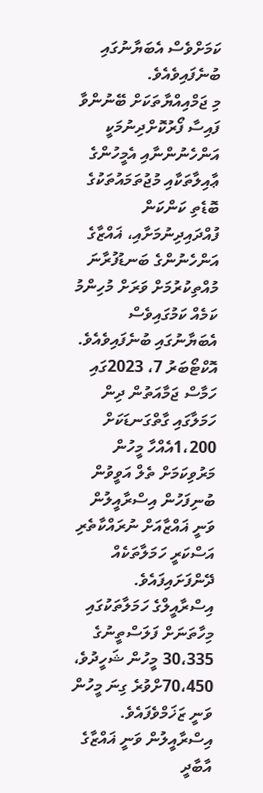ކަމަށްވެސް އެބަޔާނުގައި ބުނެފައިވެއެވެ.
މި ޖަމްއިއްޔާތަކަށް ބޭނުންވާ ފައިސާ ފޯރުކޮށްދިނުމަކީ އަންހެނުންނާއި އެމީހުންގެ ޢާއިލާތަކާއި މުޖުތަމައުތަކުގެ ބޮޑެތި ކަންކަން ފުއްދައިދިނުމަށާއި، ޣައްޒާގެ އަންހެނުންގެ ބަނޑުފުރާނަ މުއްތިކުރުމަށް ވަރަށް މުހިންމު ކަމެއް ކަމުގައިވެސް އެބަޔާނުގައި ބުނެފައިވެއެވެ.
އޮކްޓޯބަރު 7، 2023ގައި ހަމާސް ޖަމާއަތުން ދިން ހަމަލާގައި ގާތްގަނޑަކަށް 1،200އެއްހާ މީހުން މަރުވިކަމަށް ތެލް އަވީވުން ބުނިފަހުން އިސްރާއީލުން ވަނީ ޣައްޒާއަށް ނުރައްކާތެރި އަސްކަރީ ހަމަލާތަކެއް ދޭންފަށައިފައެވެ.
އިސްރާއީލްގެ ހަމަލާތަކުގައި މިހާތަނަށް ފަލަސްތީނުގެ 30،335 މީހުން ޝަހީދުވެ، 70،450ށްވުރެ ގިނަ މީހުން ވަނީ ޒަޚަމްވެފައެވެ.
އިސްރާއީލުން ވަނީ ޣައްޒާގެ އާބާދީ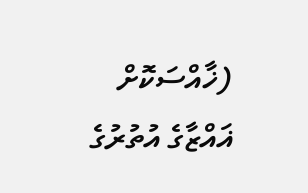(ޚާއްސަކޮށް ޣައްޒާގެ އުތުރުގެ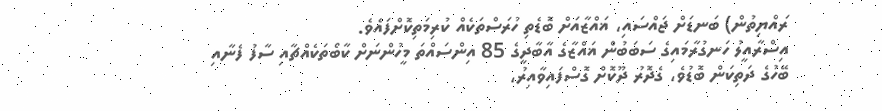ރައްޔިތުން) ބަނޑަށް ޖައްސައި، ޣައްޒާއަށް ބޮޑެތި ހުރަސްތަކެއް ކުރިމަތިކޮށްފައެވެ.
އިސްރާއީލު ހަނގުރާމައިގެ ސަބަބުން ޣައްޒާގެ އާބާދީގެ 85 އިންސައްތަ މީހުންނަށް ކާބޯތަކެއްޗާއި ސާފު ފެނާއި ބޭހުގެ ދަތިކަން ބޮޑުވެ، ގެދޮރު ދޫކޮށް ގޮސްފައިވާއިރު،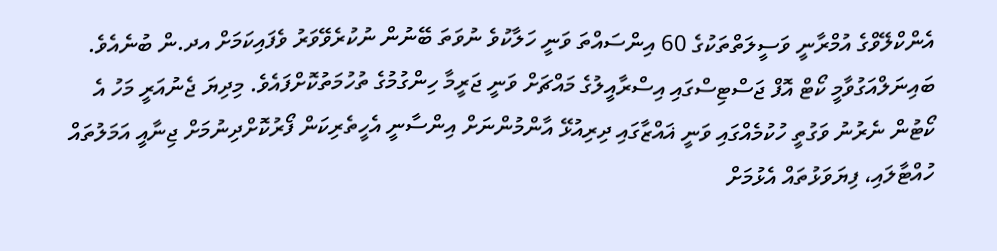އެންކްލޭވްގެ އުމްރާނީ ވަސީލަތްތަކުގެ 60 އިންސައްތަ ވަނީ ހަލާކުވެ ނުވަތަ ބޭނުން ނުކުރެވޭވަރު ވެފައިކަމަށް އދ.ން ބުނެއެވެ.
ބައިނަލްއަގުވާމީ ކޯޓް އޮފް ޖަސްޓިސްގައި އިސްރާއީލުގެ މައްޗަށް ވަނީ ޖަރީމާ ހިންގުމުގެ ތުހުމަތުކޮށްފައެވެ. މިދިޔަ ޖެނުއަރީ މަހު އެ ކޯޓުން ނެރުނު ވަގުތީ ހުކުމެއްގައި ވަނީ ޣައްޒާގައި ދިރިއުޅޭ އާންމުންނަށް އިންސާނީ އެހީތެރިކަން ފޯރުކޮށްދިނުމަށް ޖިނާއީ އަމަލުތައް ހުއްޓާލައި، ފިޔަވަޅުތައް އެޅުމަށް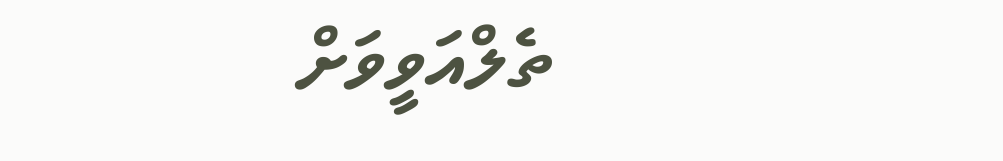ތެލްއަވީވަށް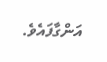އަންގާފައެވެ.